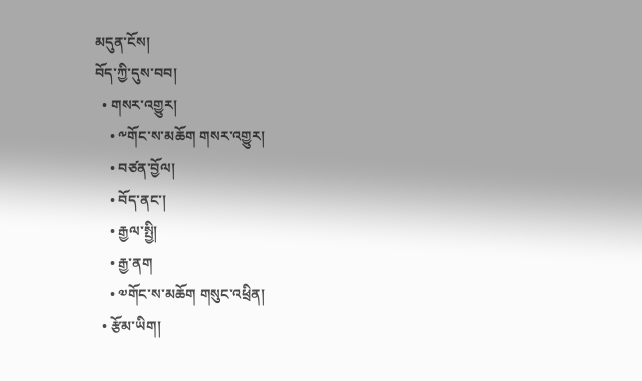མདུན་ངོས།
བོད་ཀྱི་དུས་བབ།
  • གསར་འགྱུར།
    • ༸གོང་ས་མཆོག གསར་འགྱུར།
    • བཙན་བྱོལ།
    • བོད་ནང་།
    • རྒྱལ་སྤྱི།
    • རྒྱ་ནག
    • ༧གོང་ས་མཆོག གསུང་འཕྲིན།
  • རྩོམ་ཡིག།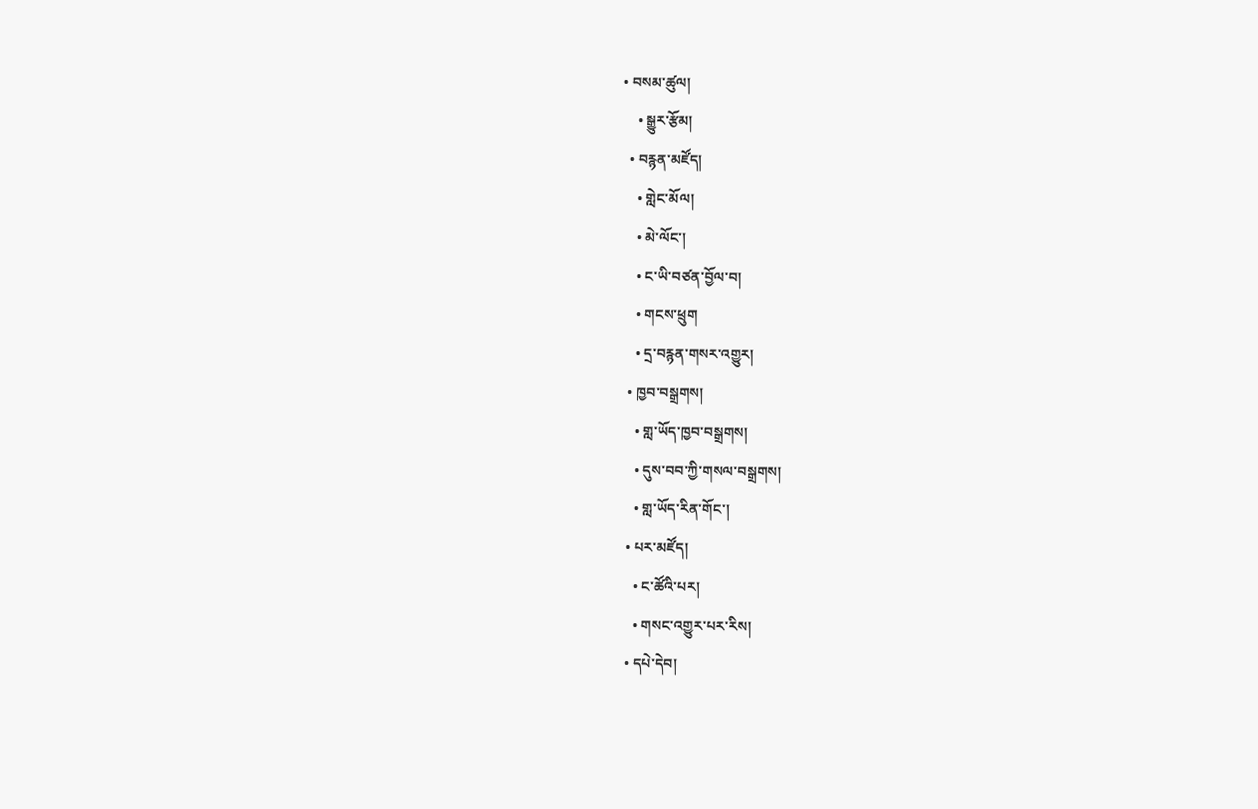• བསམ་ཚུལ།
    • སྒྱུར་རྩོམ།
  • བརྙན་མཛོད།
    • གླེང་མོལ།
    • མེ་ལོང་།
    • ང་ཡི་བཙན་བྱོལ་བ།
    • གངས་ཕྲུག
    • དྲ་བརྙན་གསར་འགྱུར།
  • ཁྱབ་བསྒྲགས།
    • གླ་ཡོད་ཁྱབ་བསྒྲགས།
    • དུས་བབ་ཀྱི་གསལ་བསྒྲགས།
    • གླ་ཡོད་རིན་གོང་།
  • པར་མཛོད།
    • ང་ཚོའི་པར།
    • གསང་འགྱུར་པར་རིས།
  • དཔེ་དེབ།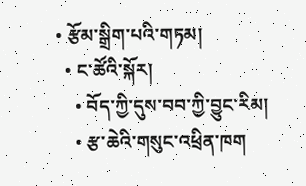• རྩོམ་སྒྲིག་པའི་གཏམ།
  • ང་ཚོའི་སྐོར།
    • བོད་ཀྱི་དུས་བབ་ཀྱི་བྱུང་རིམ།
    • རྩ་ཆེའི་གསུང་འཕྲིན་ཁག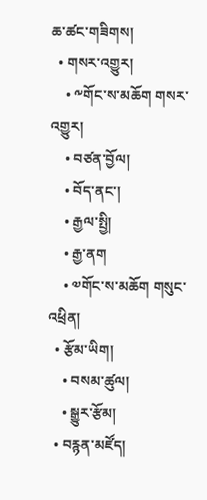ཆ་ཚང་གཟིགས།
  • གསར་འགྱུར།
    • ༸གོང་ས་མཆོག གསར་འགྱུར།
    • བཙན་བྱོལ།
    • བོད་ནང་།
    • རྒྱལ་སྤྱི།
    • རྒྱ་ནག
    • ༧གོང་ས་མཆོག གསུང་འཕྲིན།
  • རྩོམ་ཡིག།
    • བསམ་ཚུལ།
    • སྒྱུར་རྩོམ།
  • བརྙན་མཛོད།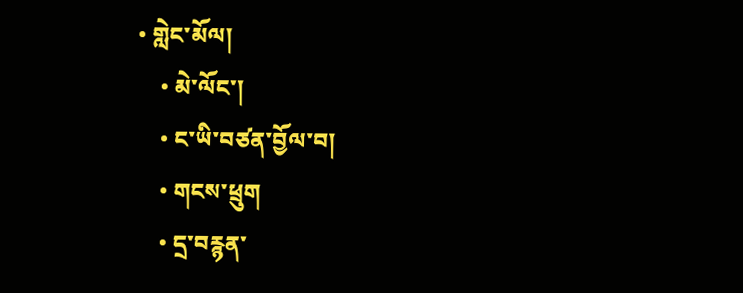• གླེང་མོལ།
    • མེ་ལོང་།
    • ང་ཡི་བཙན་བྱོལ་བ།
    • གངས་ཕྲུག
    • དྲ་བརྙན་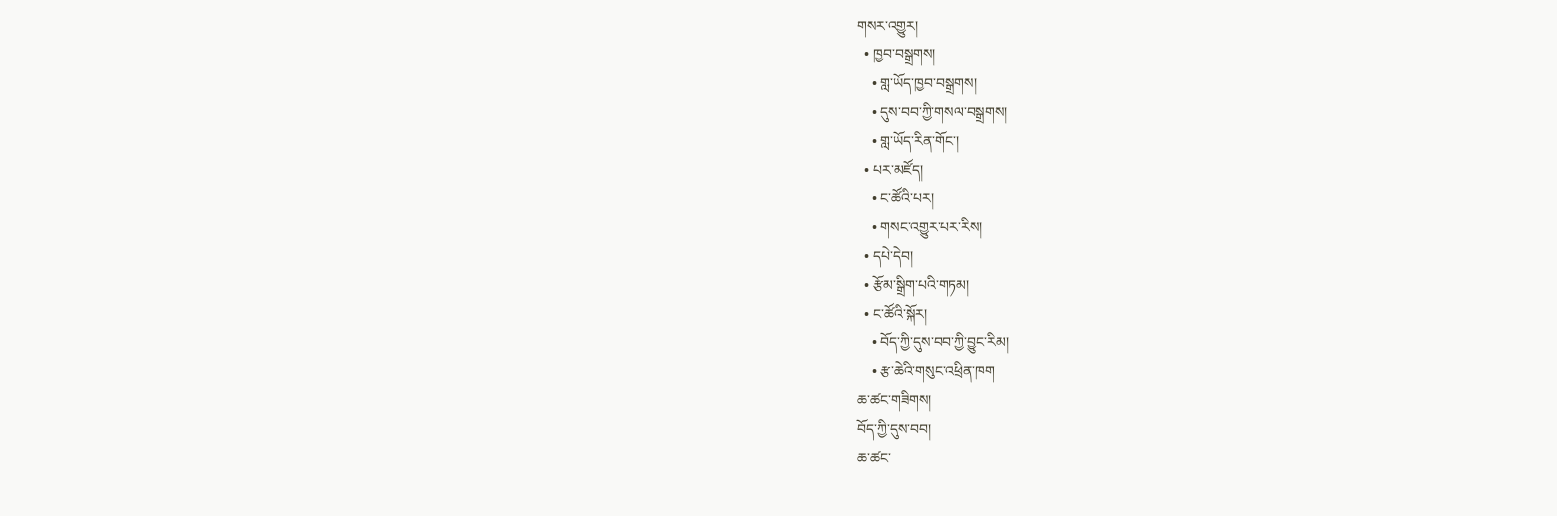གསར་འགྱུར།
  • ཁྱབ་བསྒྲགས།
    • གླ་ཡོད་ཁྱབ་བསྒྲགས།
    • དུས་བབ་ཀྱི་གསལ་བསྒྲགས།
    • གླ་ཡོད་རིན་གོང་།
  • པར་མཛོད།
    • ང་ཚོའི་པར།
    • གསང་འགྱུར་པར་རིས།
  • དཔེ་དེབ།
  • རྩོམ་སྒྲིག་པའི་གཏམ།
  • ང་ཚོའི་སྐོར།
    • བོད་ཀྱི་དུས་བབ་ཀྱི་བྱུང་རིམ།
    • རྩ་ཆེའི་གསུང་འཕྲིན་ཁག
ཆ་ཚང་གཟིགས།
བོད་ཀྱི་དུས་བབ།
ཆ་ཚང་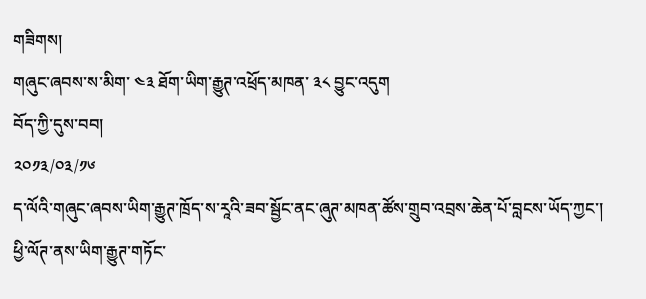གཟིགས།
གཞུང་ཞབས་ས་མིག་ ༤༣ ཐོག་ཡིག་རྒྱུཊ་འཕྲོད་མཁན་ ༣༨ བྱུང་འདུག
བོད་ཀྱི་དུས་བབ།
༢༠༡༣/༠༣/༡༦
ད་ལོའི་གཞུང་ཞབས་ཡིག་རྒྱུཊ་ཁྲོད་ས་རཱའི་ཟབ་སྦྱོང་ནང་ཞུཊ་མཁན་ཚོས་གྲུབ་འབྲས་ཆེན་པོ་བླངས་ཡོད་ཀྱང་། ཕྱི་ལོཊ་ནས་ཡིག་རྒྱུཊ་གཏོང་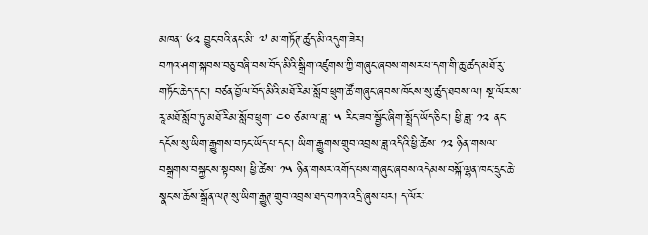མཁན་ ༦༢ བྱུང་བའི་ནང་མི་ ༧ མ་གཏོཊ་ཚུད་མི་འདུག་ཟེར།
བཀའ་ཤག་སྐབས་བཅུ་བཞི་བས་བོད་མིའི་སྒྲིག་འཛུགས་ཀྱི་གཞུང་ཞབས་གསར་པ་དག་གི་ཆུ་ཚད་མཐོ་རུ་གཏོང་ཆེད་དང་། བཙན་བྱོལ་བོད་མིའི་མཐོ་རིམ་སློབ་ཕྲུག་ཚོ་གཞུང་ཞབས་ཁོངས་སུ་ཚུད་ཐབས་ལ། སྔ་ལོར་ས་རཱ་མཐོ་སློབ་ཏུ་མཐོ་རིམ་སློབ་ཕྲུག་ ༤༠ ཙམ་ལ་ཟླ་ ༥ རིང་ཟབ་སྦྱོང་ཞིག་སྤྲོད་ཡོད་ཅིང་། ཕྱི་ཟླ་ ༡༢ ནང་དངོས་སུ་ཡིག་རྒྱུགས་བཏང་ཡོད་པ་དང་། ཡིག་རྒྱུགས་གྲུབ་འབྲས་ཟླ་འདིའི་ཕྱི་ཚེས་ ༡༢ ཉིན་གསལ་བསྒྲགས་བསྐྱངས་སྟབས། ཕྱི་ཚེས་ ༡༥ ཉིན་གསར་འགོད་པས་གཞུང་ཞབས་འདེམས་བསྐོ་ལྷན་ཁང་དྲུང་ཆེ་སྣང་ས་ཆོས་སྒྲོན་ལཊ་སུ་ཡིག་རྒྱུཊ་གྲུབ་འབྲས་ཐད་བཀའ་འདྲི་ཞུས་པར། ད་ལོར་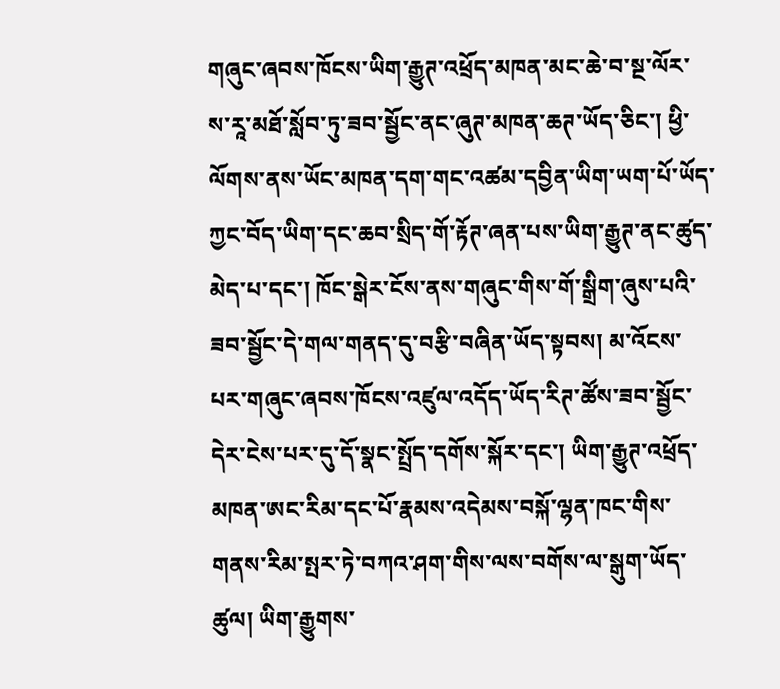གཞུང་ཞབས་ཁོངས་ཡིག་རྒྱུཊ་འཕྲོད་མཁན་མང་ཆེ་བ་སྔ་ལོར་ས་རཱ་མཐོ་སློབ་ཏུ་ཟབ་སྦྱོང་ནང་ཞུཊ་མཁན་ཆཊ་ཡོད་ཅིང་། ཕྱི་ལོགས་ནས་ཡོང་མཁན་དག་གང་འཚམ་དབྱིན་ཡིག་ཡག་པོ་ཡོད་ཀྱང་བོད་ཡིག་དང་ཆབ་སྲིད་གོ་རྟོཊ་ཞན་པས་ཡིག་རྒྱུཊ་ནང་ཚུད་མེད་པ་དང་། ཁོང་སྒེར་ངོས་ནས་གཞུང་གིས་གོ་སྒྲིག་ཞུས་པའི་ཟབ་སྦྱོང་དེ་གལ་གནད་དུ་བརྩི་བཞིན་ཡོད་སྟབས། མ་འོངས་པར་གཞུང་ཞབས་ཁོངས་འཛུལ་འདོད་ཡོད་རིཊ་ཚོས་ཟབ་སྦྱོང་དེར་ངེས་པར་དུ་དོ་སྣང་སྤྲོད་དགོས་སྐོར་དང་། ཡིག་རྒྱུཊ་འཕྲོད་མཁན་ཨང་རིམ་དང་པོ་རྣམས་འདེམས་བསྐོ་ལྷན་ཁང་གིས་གནས་རིམ་སྤར་ཏེ་བཀའ་ཤག་གིས་ལས་བགོས་ལ་སྒུག་ཡོད་ཚུལ། ཡིག་རྒྱུགས་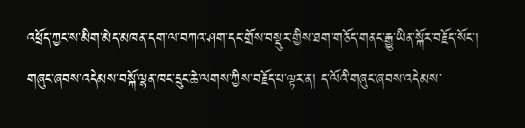འཕྲོད་ཀྱང་ས་མིག་མེད་མཁན་དག་ལ་བཀའ་ཤག་དང་གྲོས་བསྡུར་གྱིས་ཐག་གཅོད་གནང་རྒྱུ་ཡིན་སྐོར་བརྗོད་སོང་།
གཞུང་ཞབས་འདེམས་བསྐོ་ལྷན་ཁང་དྲུང་ཆེ་ལགས་ཀྱིས་བརྗོད་པ་ལྟར་ན། ད་ལོའི་གཞུང་ཞབས་འདེམས་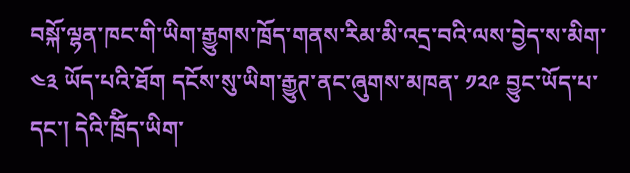བསྐོ་ལྷན་ཁང་གི་ཡིག་རྒྱུགས་ཁྲོད་གནས་རིམ་མི་འདྲ་བའི་ལས་བྱེད་ས་མིག་ ༤༣ ཡོད་པའི་ཐོག དངོས་སུ་ཡིག་རྒྱུཊ་ནང་ཞུགས་མཁན་ ༡༢༩ བྱུང་ཡོད་པ་དང་། དེའི་ཁྲོིད་ཡིག་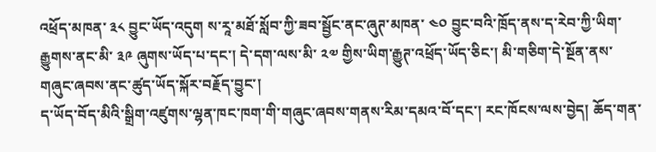འཕྲོད་མཁན་ ༣༨ བྱུང་ཡོད་འདུག ས་རཱ་མཐོ་སློབ་ཀྱི་ཟབ་སྦྱོང་ནང་ཞུཊ་མཁན་ ༤༠ བྱུང་བའི་ཁྲོད་ནས་ད་རེབ་ཀྱི་ཡིག་རྒྱུགས་ནང་མི་ ༣༩ ཞུགས་ཡོད་པ་དང་། དེ་དག་ལས་མི་ ༢༧ གྱིས་ཡིག་རྒྱུཊ་འཕྲོད་ཡོད་ཅིང་། མི་གཅིག་དེ་སྔོན་ནས་གཞུང་ཞབས་ནང་ཚུད་ཡོད་སྐོར་བརྗོད་བྱུང་།
ད་ཡོད་བོད་མིའི་སྒྲིག་འཛུགས་ལྷན་ཁང་ཁག་གི་གཞུང་ཞབས་གནས་རིམ་དམའ་བོ་དང་། རང་ཁོངས་ལས་བྱེད། ཆོད་གན་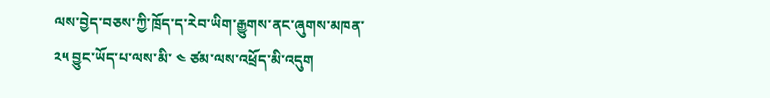ལས་བྱེད་བཅས་ཀྱི་ཁྲོད་ད་རེབ་ཡིག་རྒྱུགས་ནང་ཞུགས་མཁན་ ༢༥ བྱུང་ཡོད་པ་ལས་མི་ ༤ ཙམ་ལས་འཕྲོད་མི་འདུག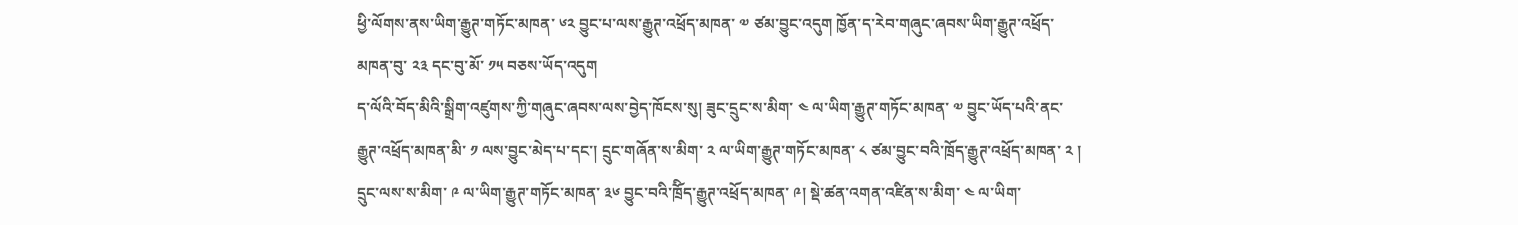ཕྱི་ལོགས་ནས་ཡིག་རྒྱུཊ་གཏོང་མཁན་ ༦༢ བྱུང་པ་ལས་རྒྱུཊ་འཕྲོད་མཁན་ ༧ ཙམ་བྱུང་འདུག ཁྱོན་ད་རེབ་གཞུང་ཞབས་ཡིག་རྒྱུཊ་འཕྲོད་མཁན་བུ་ ༢༣ དང་བུ་མོ་ ༡༥ བཅས་ཡོད་འདུག
ད་ལོའི་བོད་མིའི་སྒྲིག་འཛུགས་ཀྱི་གཞུང་ཞབས་ལས་བྱེད་ཁོངས་སུ། ཟུང་དྲུང་ས་མིག་ ༤ ལ་ཡིག་རྒྱུཊ་གཏོང་མཁན་ ༧ བྱུང་ཡོད་པའི་ནང་རྒྱུཊ་འཕྲོད་མཁན་མི་ ༡ ལས་བྱུང་མེད་པ་དང་། དྲུང་གཞོན་ས་མིག་ ༢ ལ་ཡིག་རྒྱུཊ་གཏོང་མཁན་ ༨ ཙམ་བྱུང་བའི་ཁྲོད་རྒྱུཊ་འཕྲོད་མཁན་ ༢ ། དྲུང་ལས་ས་མིག་ ༩ ལ་ཡིག་རྒྱུཊ་གཏོང་མཁན་ ༣༦ བྱུང་བའི་ཁྲོིད་རྒྱུཊ་འཕྲོད་མཁན་ ༩། སྡེ་ཚན་འགན་འཛིན་ས་མིག་ ༤ ལ་ཡིག་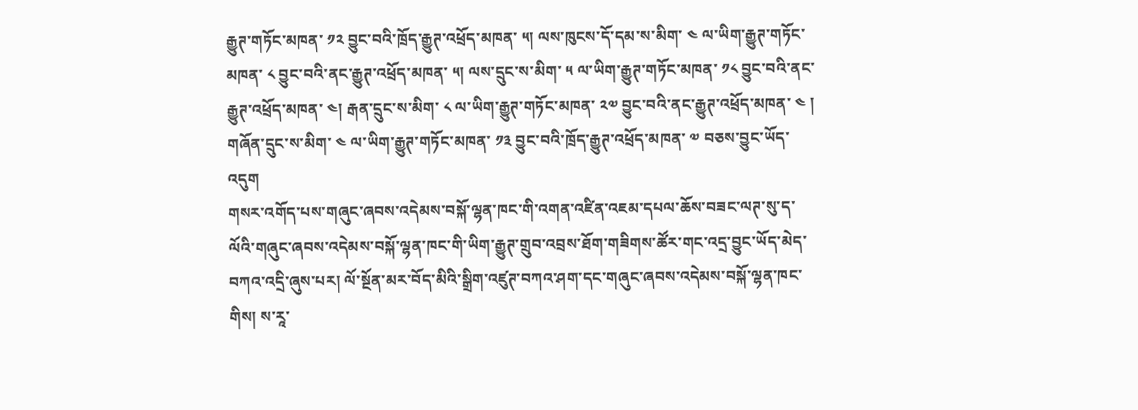རྒྱུཊ་གཏོང་མཁན་ ༡༢ བྱུང་བའི་ཁྲོད་རྒྱུཊ་འཕྲོད་མཁན་ ༥། ལས་ཁུངས་དོ་དམ་ས་མིག་ ༤ ལ་ཡིག་རྒྱུཊ་གཏོང་མཁན་ ༨ བྱུང་བའི་ནང་རྒྱུཊ་འཕྲོད་མཁན་ ༥། ལས་དྲུང་ས་མིག་ ༥ ལ་ཡིག་རྒྱུཊ་གཏོང་མཁན་ ༡༨ བྱུང་བའི་ནང་རྒྱུཊ་འཕྲོད་མཁན་ ༤། རྒན་དྲུང་ས་མིག་ ༨ ལ་ཡིག་རྒྱུཊ་གཏོང་མཁན་ ༢༧ བྱུང་བའི་ནང་རྒྱུཊ་འཕྲོད་མཁན་ ༤ ། གཞོན་དྲུང་ས་མིག་ ༤ ལ་ཡིག་རྒྱུཊ་གཏོང་མཁན་ ༡༣ བྱུང་བའི་ཁྲོད་རྒྱུཊ་འཕྲོད་མཁན་ ༧ བཅས་བྱུང་ཡོད་འདུག
གསར་འགོད་པས་གཞུང་ཞབས་འདེམས་བསྐོ་ལྷན་ཁང་གི་འགན་འཛིན་འཇམ་དཔལ་ཆོས་བཟང་ལཊ་སུ་ད་ལོའི་གཞུང་ཞབས་འདེམས་བསྐོ་ལྷན་ཁང་གི་ཡིག་རྒྱུཊ་གྲུབ་འབྲས་ཐོག་གཟིགས་ཚོར་གང་འདྲ་བྱུང་ཡོད་མེད་བཀའ་འདྲི་ཞུས་པར། ལོ་སྔོན་མར་བོད་མིའི་སྒྲིག་འཛུཊ་བཀའ་ཤག་དང་གཞུང་ཞབས་འདེམས་བསྐོ་ལྷན་ཁང་གིས། ས་རཱ་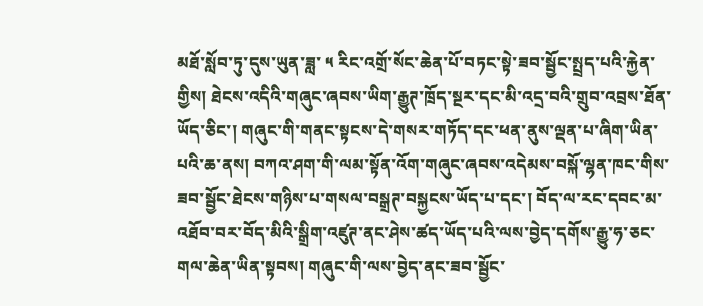མཐོ་སློབ་ཏུ་དུས་ཡུན་ཟླ་ ༥ རིང་འགྲོ་སོང་ཆེན་པོ་བཏང་སྟེ་ཟབ་སྦྱོང་སྤྲད་པའི་རྐྱེན་གྱིས། ཐེངས་འདིའི་གཞུང་ཞབས་ཡིག་རྒྱུཊ་ཁྲོད་སྔར་དང་མི་འདྲ་བའི་གྲུབ་འབྲས་ཐོན་ཡོད་ཅིང་། གཞུང་གི་གནང་སྟངས་དེ་གསར་གཏོད་དང་ཕན་ནུས་ལྡན་པ་ཞིག་ཡིན་པའི་ཆ་ནས། བཀའ་ཤག་གི་ལམ་སྟོན་འོག་གཞུང་ཞབས་འདེམས་བསྐོ་ལྷན་ཁང་གིས་ཟབ་སྦྱོང་ཐེངས་གཉིས་པ་གསལ་བསྒྲཊ་བསྐྱངས་ཡོད་པ་དང་། བོད་ལ་རང་དབང་མ་འཐོབ་བར་བོད་མིའི་སྒྲིག་འཛུཊ་ནང་ཤེས་ཚད་ཡོད་པའི་ལས་བྱེད་དགོས་རྒྱུ་ཧ་ཅང་གལ་ཆེན་ཡིན་སྟབས། གཞུང་གི་ལས་བྱེད་ནང་ཟབ་སྦྱོང་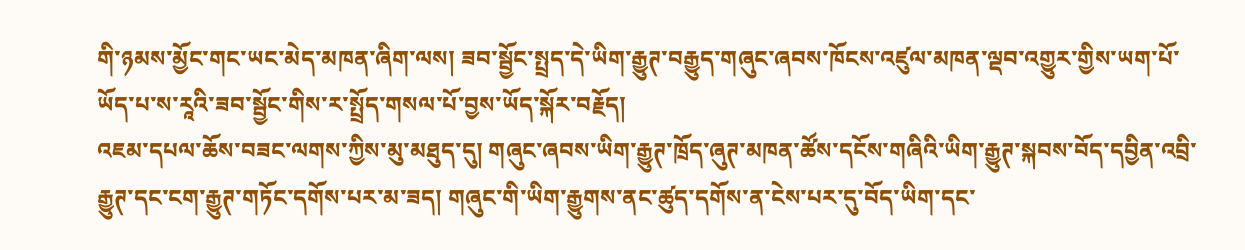གི་ཉམས་མྱོང་གང་ཡང་མེད་མཁན་ཞིག་ལས། ཟབ་སྦྱོང་སྤྲད་དེ་ཡིག་རྒྱུཊ་བརྒྱུད་གཞུང་ཞབས་ཁོངས་འཛུལ་མཁན་ལྡབ་འགྱུར་གྱིས་ཡག་པོ་ཡོད་པ་ས་རཱའི་ཟབ་སྦྱོང་གིས་ར་སྤྲོད་གསལ་པོ་བྱས་ཡོད་སྐོར་བརྗོད།
འཇམ་དཔལ་ཆོས་བཟང་ལགས་ཀྱིས་མུ་མཐུད་དུ། གཞུང་ཞབས་ཡིག་རྒྱུཊ་ཁྲོད་ཞུཊ་མཁན་ཚོས་དངོས་གཞིའི་ཡིག་རྒྱུཊ་སྐབས་བོད་དབྱིན་འབྲི་རྒྱུཊ་དང་ངག་རྒྱུཊ་གཏོང་དགོས་པར་མ་ཟད། གཞུང་གི་ཡིག་རྒྱུགས་ནང་ཚུད་དགོས་ན་ངེས་པར་དུ་བོད་ཡིག་དང་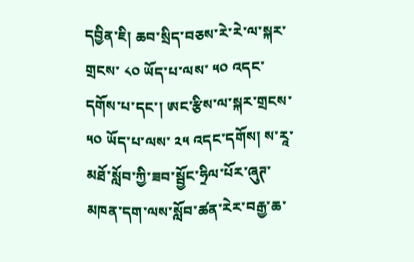དབྱིན་ཇི། ཆབ་སྲིད་བཅས་རེ་རེ་ལ་སྐར་གྲངས་ ༨༠ ཡོད་པ་ལས་ ༥༠ འདང་དགོས་པ་དང་། ཨང་རྩིས་ལ་སྐར་གྲངས་ ༥༠ ཡོད་པ་ལས་ ༢༥ འདང་དགོས། ས་རཱ་མཐོ་སློབ་ཀྱི་ཟབ་སྦྱོང་ཧྲིལ་པོར་ཞུཊ་མཁན་དག་ལས་སློབ་ཚན་རེར་བརྒྱ་ཆ་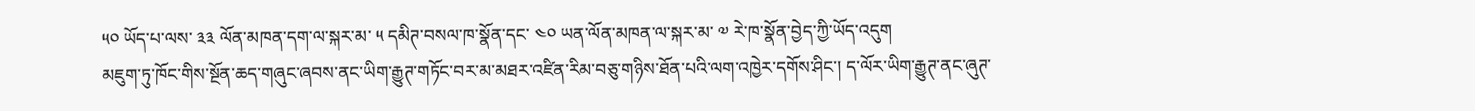༥༠ ཡོད་པ་ལས་ ༣༣ ལོན་མཁན་དག་ལ་སྐར་མ་ ༥ དམིཊ་བསལ་ཁ་སྣོན་དང་ ༤༠ ཡན་ལོན་མཁན་ལ་སྐར་མ་ ༧ རེ་ཁ་སྣོན་བྱེད་ཀྱི་ཡོད་འདུག
མཇུག་ཏུ་ཁོང་གིས་སྔོན་ཆད་གཞུང་ཞབས་ནང་ཡིག་རྒྱུཊ་གཏོང་བར་མ་མཐར་འཛིན་རིམ་བཅུ་གཉིས་ཐོན་པའི་ལག་འཁྱེར་དགོས་ཤིང་། ད་ལོར་ཡིག་རྒྱུཊ་ནང་ཞུཊ་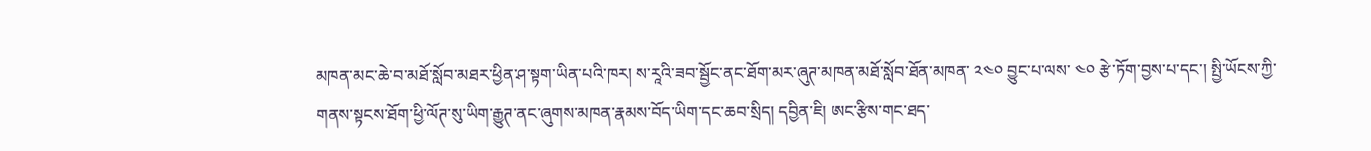མཁན་མང་ཆེ་བ་མཐོ་སློབ་མཐར་ཕྱིན་ཤ་སྟག་ཡིན་པའི་ཁར། ས་རཱའི་ཟབ་སྦྱོང་ནང་ཐོག་མར་ཞུཊ་མཁན་མཐོ་སློབ་ཐོན་མཁན་ ༢༤༠ བྱུང་པ་ལས་ ༤༠ རྩེ་ཏོག་བྱས་པ་དང་། སྤྱི་ཡོངས་ཀྱི་གནས་སྟངས་ཐོག་ཕྱི་ལོཊ་སུ་ཡིག་རྒྱུཊ་ནང་ཞུགས་མཁན་རྣམས་བོད་ཡིག་དང་ཆབ་སྲིད། དབྱིན་ཇི། ཨང་རྩིས་གང་ཐད་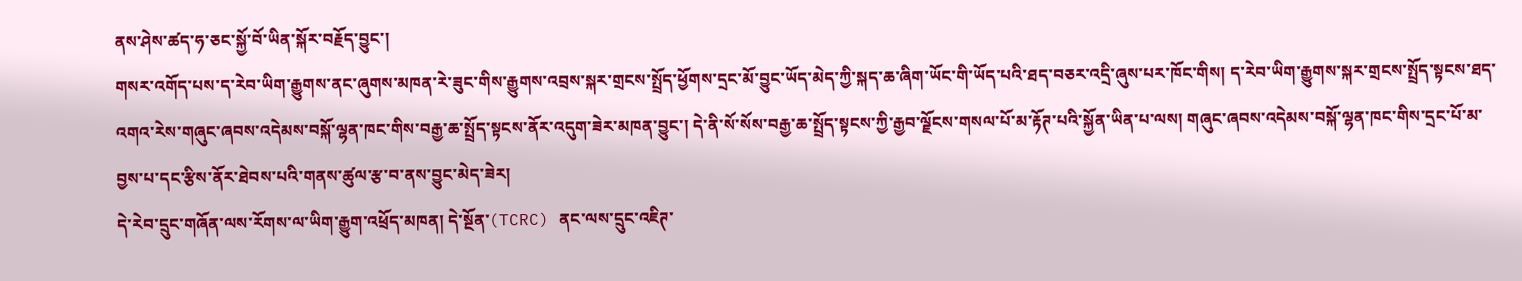ནས་ཤེས་ཚད་ཧ་ཅང་སྐྱོ་བོ་ཡིན་སྐོར་བརྗོད་བྱུང་།
གསར་འགོད་པས་ད་རེབ་ཡིག་རྒྱུགས་ནང་ཞུགས་མཁན་རེ་ཟུང་གིས་རྒྱུགས་འབྲས་སྐར་གྲངས་སྤྲོད་ཕྱོགས་དྲང་མོ་བྱུང་ཡོད་མེད་ཀྱི་སྐད་ཆ་ཞིག་ཡོང་གི་ཡོད་པའི་ཐད་བཅར་འདྲི་ཞུས་པར་ཁོང་གིས། ད་རེབ་ཡིག་རྒྱུགས་སྐར་གྲངས་སྤྲོད་སྟངས་ཐད་འགའ་རེས་གཞུང་ཞབས་འདེམས་བསྐོ་ལྷན་ཁང་གིས་བརྒྱ་ཆ་སྤྲོད་སྟངས་ནོར་འདུག་ཟེར་མཁན་བྱུང་། དེ་ནི་སོ་སོས་བརྒྱ་ཆ་སྤྲོད་སྟངས་ཀྱི་རྒྱབ་ལྗོངས་གསལ་པོ་མ་རྟོཊ་པའི་སྐྱོན་ཡིན་པ་ལས། གཞུང་ཞབས་འདེམས་བསྐོ་ལྷན་ཁང་གིས་དྲང་པོ་མ་བྱས་པ་དང་རྩིས་ནོར་ཐེབས་པའི་གནས་ཚུལ་རྩ་བ་ནས་བྱུང་མེད་ཟེར།
དེ་རེབ་དྲུང་གཞོན་ལས་རོགས་ལ་ཡིག་རྒྱུག་འཕྲོད་མཁན། དེ་སྔོན་(TCRC) ནང་ལས་དྲུང་འཇིཊ་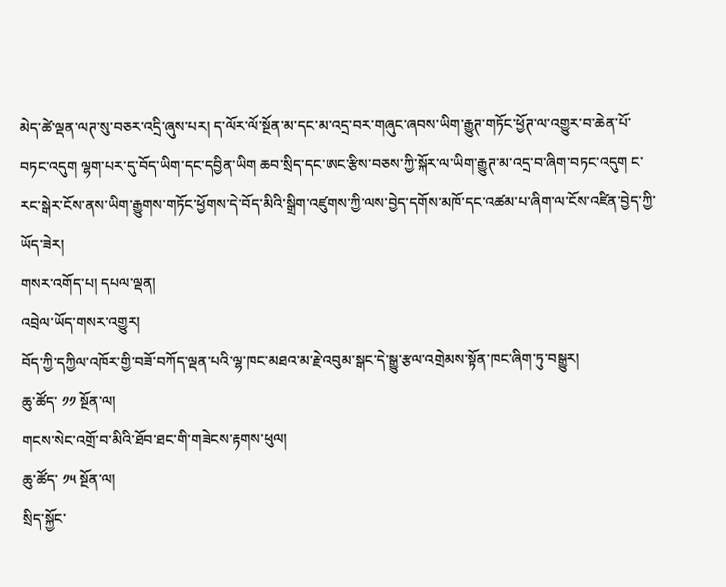མེད་ཚེ་ལྡན་ལཊ་སུ་བཅར་འདྲི་ཞུས་པར། ད་ལོར་ལོ་སྔོན་མ་དང་མ་འདྲ་བར་གཞུང་ཞབས་ཡིག་རྒྱུཊ་གཏོང་ཕྱོཊ་ལ་འགྱུར་བ་ཆེན་པོ་བཏང་འདུག ལྷག་པར་དུ་བོད་ཡིག་དང་དབྱིན་ཡིག ཆབ་སྲིད་དང་ཨང་རྩིས་བཅས་ཀྱི་སྐོར་ལ་ཡིག་རྒྱུཊ་མ་འདྲ་བ་ཞིག་བཏང་འདུག ང་རང་སྒེར་ངོས་ནས་ཡིག་རྒྱུགས་གཏོང་ཕྱོགས་དེ་བོད་མིའི་སྒྲིག་འཛུགས་ཀྱི་ལས་བྱེད་དགོས་མཁོ་དང་འཚམ་པ་ཞིག་ལ་ངོས་འཛིན་བྱེད་ཀྱི་ཡོད་ཟེར།
གསར་འགོད་པ། དཔལ་ལྡན།
འབྲེལ་ཡོད་གསར་འགྱུར།
བོད་ཀྱི་དཀྱིལ་འཁོར་གྱི་བཟོ་བཀོད་ལྡན་པའི་ལྷ་ཁང་མཐའ་མ་རྗེ་འབུམ་སྒང་དེ་སྒྱུ་རྩལ་འགྲེམས་སྟོན་ཁང་ཞིག་ཏུ་བསྒྱུར།
ཆུ་ཚོད་ ༡༡ སྔོན་ལ།
གངས་སེང་འགྲོ་བ་མིའི་ཐོབ་ཐང་གི་གཟེངས་རྟགས་ཕུལ།
ཆུ་ཚོད་ ༡༥ སྔོན་ལ།
སྲིད་སྐྱོང་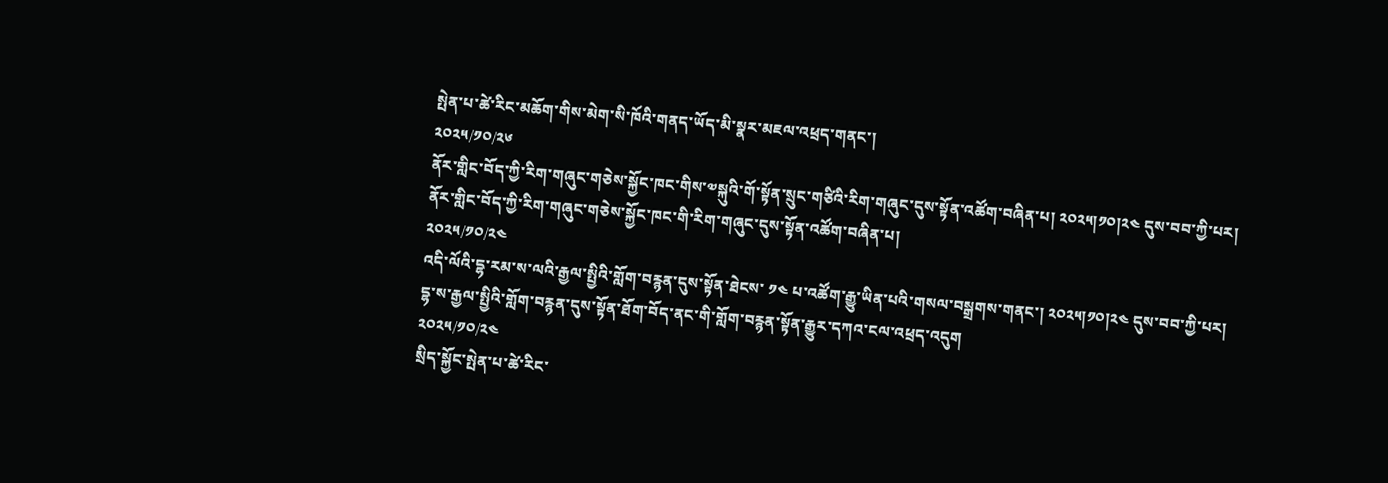སྤེན་པ་ཚེ་རིང་མཆོག་གིས་མེག་སི་ཁོའི་གནད་ཡོད་མི་སྣར་མཇལ་འཕྲད་གནང་།
༢༠༢༥/༡༠/༢༦
ནོར་གླིང་བོད་ཀྱི་རིག་གཞུང་གཅེས་སྐྱོང་ཁང་གིས་༧སྐུའི་གོ་སྟོན་སྲུང་གཙིའི་རིག་གཞུང་དུས་སྟོན་འཚོག་བཞིན་པ། ༢༠༢༥།༡༠།༢༤ དུས་བབ་ཀྱི་པར།
ནོར་གླིང་བོད་ཀྱི་རིག་གཞུང་གཅེས་སྐྱོང་ཁང་གི་རིག་གཞུང་དུས་སྟོན་འཚོག་བཞིན་པ།
༢༠༢༥/༡༠/༢༤
འདི་ལོའི་དྷ་རམ་ས་ལའི་རྒྱལ་སྤྱིའི་གློག་བརྙན་དུས་སྟོན་ཐེངས་ ༡༤ པ་འཚོག་རྒྱུ་ཡིན་པའི་གསལ་བསྒྲགས་གནང་། ༢༠༢༥།༡༠།༢༤ དུས་བབ་ཀྱི་པར།
དྷ་ས་རྒྱལ་སྤྱིའི་གློག་བརྙན་དུས་སྟོན་ཐོག་བོད་ནང་གི་གློག་བརྙན་སྟོན་རྒྱུར་དཀའ་ངལ་འཕྲད་འདུག
༢༠༢༥/༡༠/༢༤
སྲིད་སྐྱོང་སྤེན་པ་ཚེ་རིང་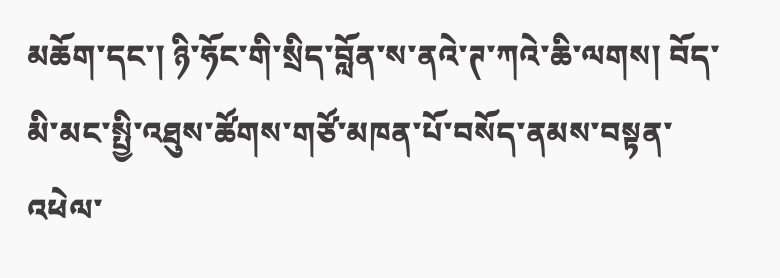མཆོག་དང་། ཉི་ཧོང་གི་སྲིད་བློན་ས་ནའེ་ཊ་ཀའེ་ཆི་ལགས། བོད་མི་མང་སྤྱི་འཐུས་ཚོགས་གཙོ་མཁན་པོ་བསོད་ནམས་བསྟན་འཕེལ་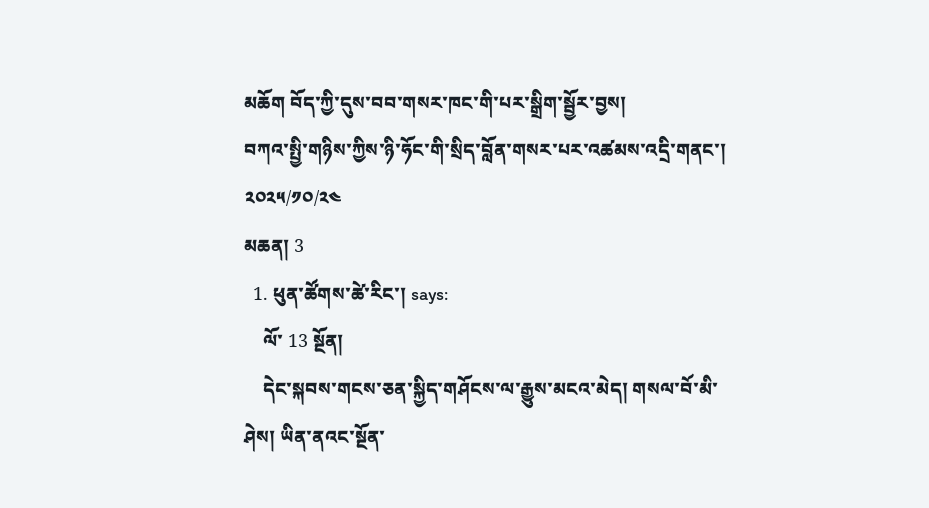མཆོག བོད་ཀྱི་དུས་བབ་གསར་ཁང་གི་པར་སྒྲིག་སྦྱོར་བྱས།
བཀའ་སྤྱི་གཉིས་ཀྱིས་ཉི་ཧོང་གི་སྲིད་བློན་གསར་པར་འཚམས་འདྲི་གནང་།
༢༠༢༥/༡༠/༢༤
མཆན། 3
  1. ཕུན་ཚོགས་ཚེ་རིང་། says:
    ལོ་ 13 སྔོན།
    དེང་སྐབས་གངས་ཅན་སྐྱིད་གཤོངས་ལ་རྒྱུས་མངའ་མེད། གསལ་བོ་མི་ཤེས། ཡིན་ནའང་སྔོན་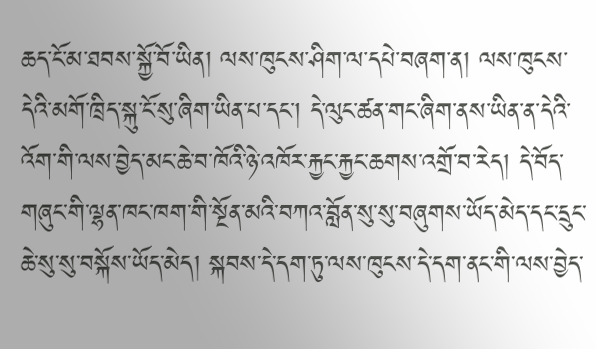ཆད་ངོ་མ་ཐབས་སྐྱོ་བོ་ཡིན། ལས་ཁུངས་ཤིག་ལ་དཔེ་བཞག་ན། ལས་ཁུངས་དེའི་མགོ་ཁྲིད་སྐུ་ངོ་སུ་ཞིག་ཡིན་པ་དང་། དེ་ལུང་ཚན་གང་ཞིག་ནས་ཡིན་ན་དེའི་འོག་གི་ལས་བྱེད་མང་ཆེ་བ་ཁོའི་ཉེ་འཁོར་རྐྱང་རྐྱང་ཆགས་འགྲོ་བ་རེད། དེ་བོད་གཞུང་གི་ལྷན་ཁང་ཁག་གི་སྔོན་མའི་བཀའ་བློན་སུ་སུ་བཞུགས་ཡོད་མེད་དང་དྲུང་ཆེ་སུ་སུ་བསྐོས་ཡོད་མེད། སྐབས་དེ་དག་ཏུ་ལས་ཁུངས་དེ་དག་ནང་གི་ལས་བྱེད་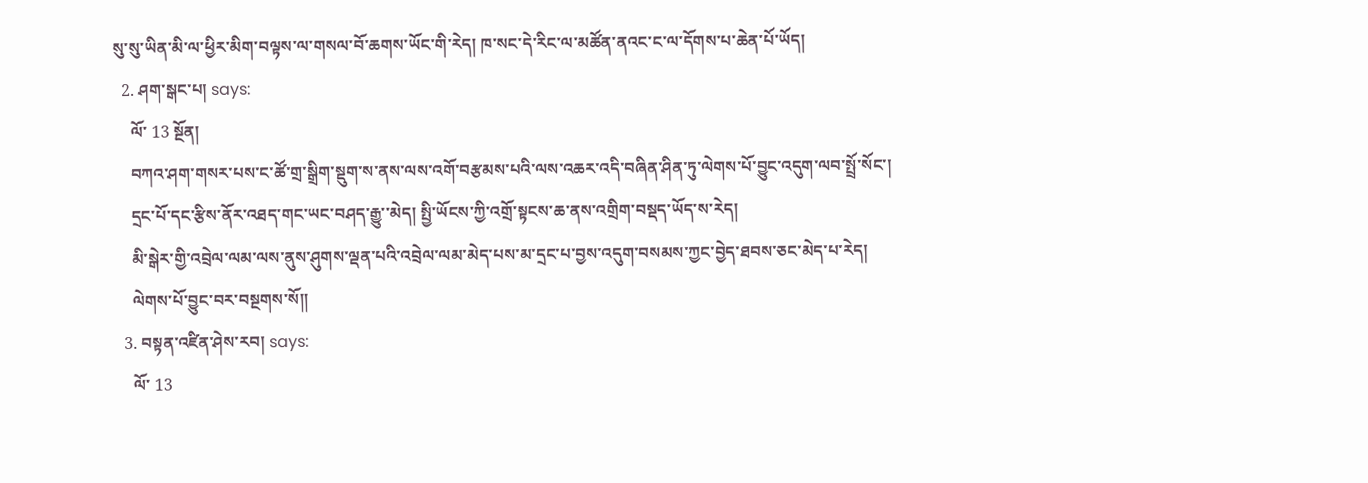སུ་སུ་ཡིན་མི་ལ་ཕྱིར་མིག་བལྟས་ལ་གསལ་བོ་ཆགས་ཡོང་གི་རེད། ཁ་སང་དེ་རིང་ལ་མཚོན་ནའང་ང་ལ་དོགས་པ་ཆེན་པོ་ཡོད།
  2. ཤག་སྒང་པ། says:
    ལོ་ 13 སྔོན།
    བཀའ་ཤག་གསར་པས་ང་ཚོ་གྲ་སྒྲིག་སྡུག་ས་ནས་ལས་འགོ་བརྩམས་པའི་ལས་འཆར་འདི་བཞིན་ཤིན་ཏུ་ལེགས་པོ་བྱུང་འདུག་ལབ་སྤྲོ་སོང་།
    དྲང་པོ་དང་རྩིས་ནོར་འཐད་གང་ཡང་བཤད་རྒྱུ་་མེད། སྤྱི་ཡོངས་ཀྱི་འགྲོ་སྟངས་ཆ་ནས་འགྲིག་བསྡད་ཡོད་ས་རེད།
    མི་སྒེར་གྱི་འབྲེལ་ལམ་ལས་ནུས་ཤུགས་ལྡན་པའི་འབྲེལ་ལམ་མེད་པས་མ་དྲང་པ་བྱས་འདུག་བསམས་ཀྱང་བྱེད་ཐབས་ཅང་མེད་པ་རེད།
    ལེགས་པོ་བྱུང་བར་བསྔགས་སོ།།
  3. བསྟན་འཛིན་ཤེས་རབ། says:
    ལོ་ 13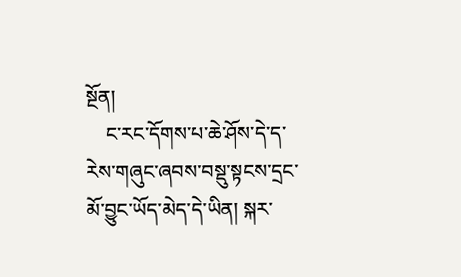སྔོན།
    ང་རང་དོགས་པ་ཆེ་ཤོས་དེ་ད་རེས་གཞུང་ཞབས་བསྡུ་སྟངས་དྲང་མོ་བྱུང་ཡོད་མེད་དེ་ཡིན། སྐར་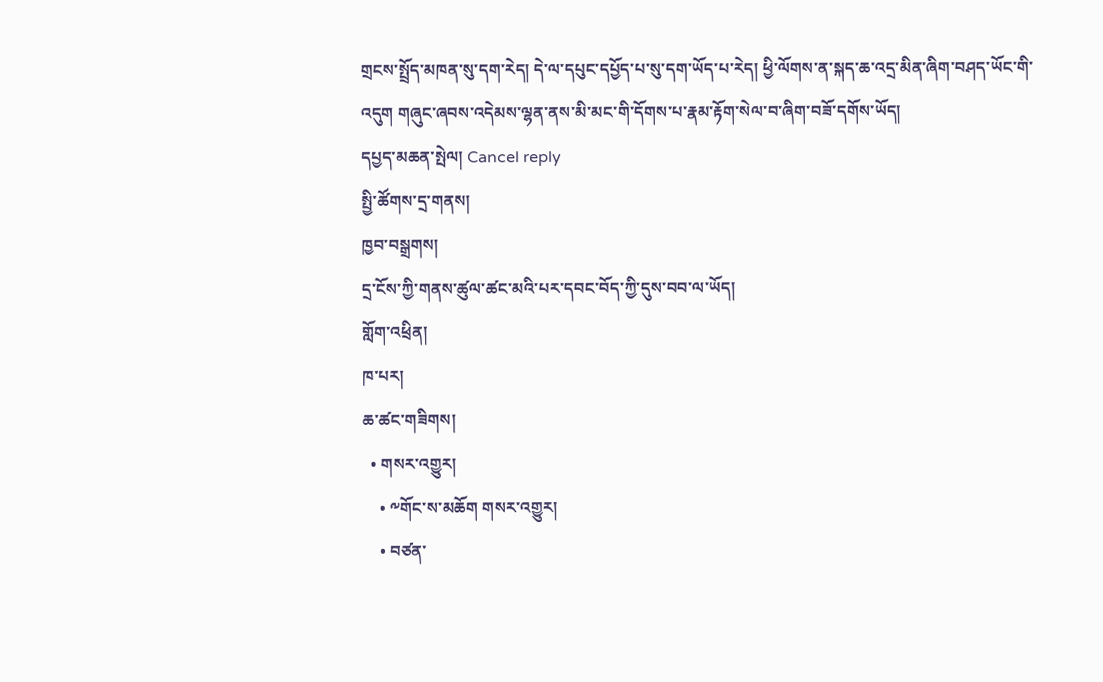གྲངས་སྤྲོད་མཁན་སུ་དག་རེད། དེ་ལ་དཔུང་དཔྱོད་པ་སུ་དག་ཡོད་པ་རེད། ཕྱི་ལོགས་ན་སྐད་ཆ་འདྲ་མིན་ཞིག་བཤད་ཡོང་གི་འདུག གཞུང་ཞབས་འདེམས་ལྷན་ནས་མི་མང་གི་དོགས་པ་རྣམ་རྟོག་སེལ་བ་ཞིག་བཟོ་དགོས་ཡོད།
དཔྱད་མཆན་སྤེལ། Cancel reply
སྤྱི་ཚོགས་དྲ་གནས།
ཁྱབ་བསྒྲགས།
དྲ་ངོས་ཀྱི་གནས་ཚུལ་ཚང་མའི་པར་དབང་བོད་ཀྱི་དུས་བབ་ལ་ཡོད།
གློག་འཕྲིན།
ཁ་པར།
ཆ་ཚང་གཟིགས།
  • གསར་འགྱུར།
    • ༸གོང་ས་མཆོག གསར་འགྱུར།
    • བཙན་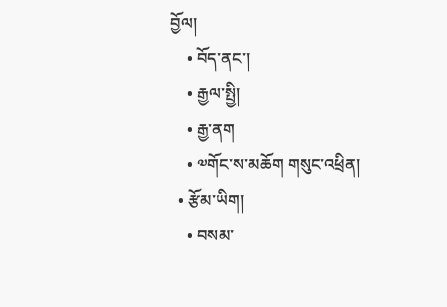བྱོལ།
    • བོད་ནང་།
    • རྒྱལ་སྤྱི།
    • རྒྱ་ནག
    • ༧གོང་ས་མཆོག གསུང་འཕྲིན།
  • རྩོམ་ཡིག།
    • བསམ་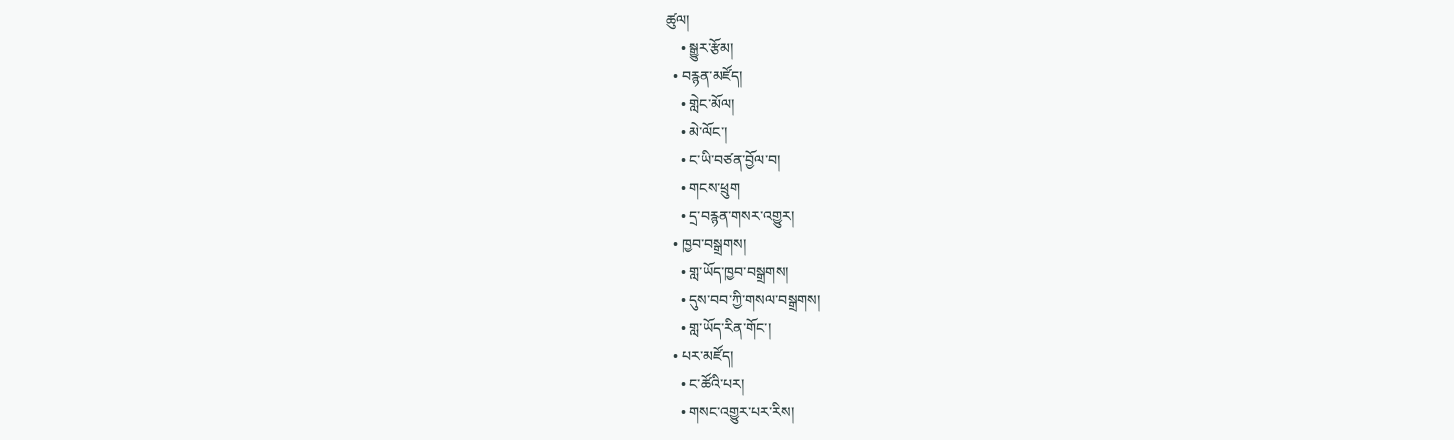ཚུལ།
    • སྒྱུར་རྩོམ།
  • བརྙན་མཛོད།
    • གླེང་མོལ།
    • མེ་ལོང་།
    • ང་ཡི་བཙན་བྱོལ་བ།
    • གངས་ཕྲུག
    • དྲ་བརྙན་གསར་འགྱུར།
  • ཁྱབ་བསྒྲགས།
    • གླ་ཡོད་ཁྱབ་བསྒྲགས།
    • དུས་བབ་ཀྱི་གསལ་བསྒྲགས།
    • གླ་ཡོད་རིན་གོང་།
  • པར་མཛོད།
    • ང་ཚོའི་པར།
    • གསང་འགྱུར་པར་རིས།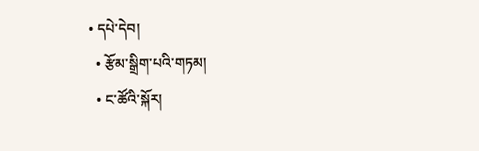• དཔེ་དེབ།
  • རྩོམ་སྒྲིག་པའི་གཏམ།
  • ང་ཚོའི་སྐོར།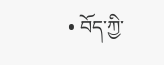• བོད་ཀྱི་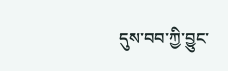དུས་བབ་ཀྱི་བྱུང་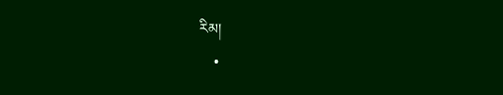རིམ།
    •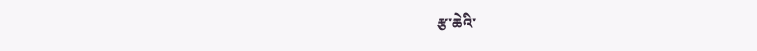རྩ་ཆེའི་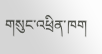གསུང་འཕྲིན་ཁག